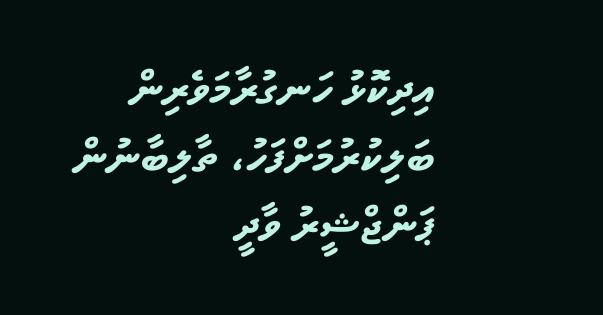އިދިކޮޅު ހަނގުރާމަވެރިން ބަލިކުރުމަށްފަހު، ތާލިބާނުން ޕަންޖްޝީރު ވާދީ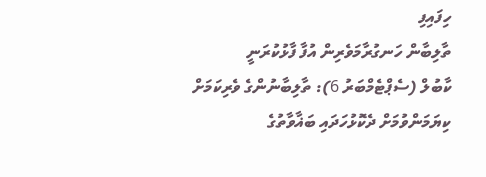ހިފައިފި
ތާލިބާން ހަނގުރާމަވެރިން އުފާ ފާޅުކުރަނީ
ކާބުލް (ސެޕްޓެމްބަރު 6): ތާލިބާނުންގެ ވެރިކަމަށް ކިޔަމަންވުމަށް ދެކޮޅުހަދައި ބަޣާވާތުގެ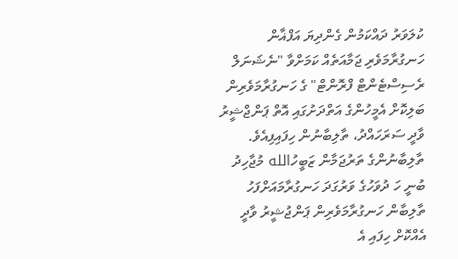ކުލަވަރު ދައްކަމުން ގެންދިޔަ އަފްޣާން ހަނގުރާމަވެރި ޖަމާއަތެއް ކަމަށްވާ "ނެޝަނަލް ރެސިސްޓެންޓް ފްރޮންޓް" ގެ ހަނގުރާމަވެރިން ބަލިކޮށް އެމީހުންގެ އަތްދަށުގައި އޮތް ޕަންޖްޝީރު ވާދީ ސަރަހައްދު، ތާލިބާނުން ހިފައިފިއެވެ.
ތާލިބާނުންގެ ތަރުޖަމާން ޒަބީހުالله މުޖާހިދު ބުނީ ހަ ދުވަހުގެ ވަރުގަދަ ހަނގުރާމައަށްފަހު ތާލިބާން ހަނގުރާމަވެރިން ޕަންޖުޝީރު ވާދީ އެއްކޮށް ހިފައި އެ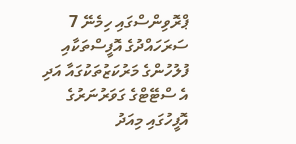ޕްރޮވިންސްގައި ހިމެނޭ 7 ސަރަހައްދުގެ އޮފީސްތަކާއި ފުލުހުންގެ މަރުކަޒުތަކުގައާ އަދި އެ ސްޓޭޓްގެ ގަވަރުނަރުގެ އޮފީހުގައި މިއަދު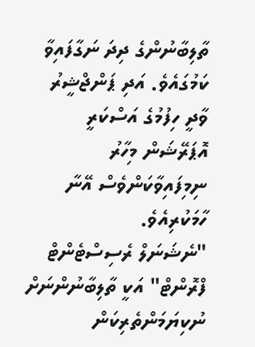ތާލިބާނުންގެ ދިދަ ނަގާފައިވާ ކަމުގައެވެ. އަދި ޕަންޖްޝީރު ވާދީ ހިފުމުގެ އަސްކަރީ އޮޕަރޭޝަން މިހާރު ނިމިފައިވާކަންވެސް އޭނާ ހާމަކުރިއެވެ.
"ނެޝަނަލް ރެސިސްޓެންޓް ފްރޮންޓް" އަކީ ތާލިބާނުންނަށް ނުކިޔަމަންތެރިކަން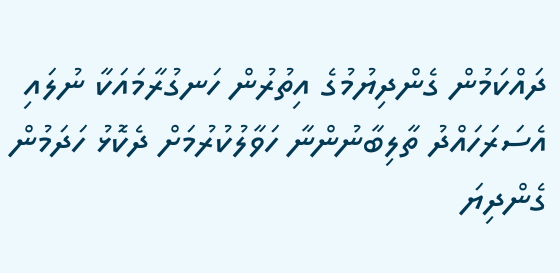ދައްކަމުން ގެންދިޔުމުގެ އިތުރުން ހަނގުރާމައަކާ ނުލައި އެސަރަހައްދު ތާލިބާނުންނާ ހަވާލުކުރުމަށް ދެކޮޅު ހަދަމުން ގެންދިޔަ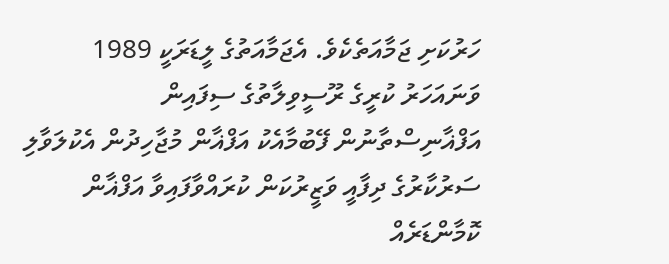ހަރުކަށި ޖަމާއަތެކެވެ. އެޖަމާއަތުގެ ލީޑަރަކީ 1989 ވަނައަހަރު ކުރީގެ ރޫސީވިލާތުގެ ސިފައިން އަފްޣާނިސްތާނުން ފޭބުމާއެކު އަފްޣާން މުޖާހިދުން އެކުލަވާލި ސަރުކާރުގެ ދިފާއީ ވަޒީރުކަން ކުރައްވާފައިވާ އަފްޣާން ކޮމާންޑަރެއް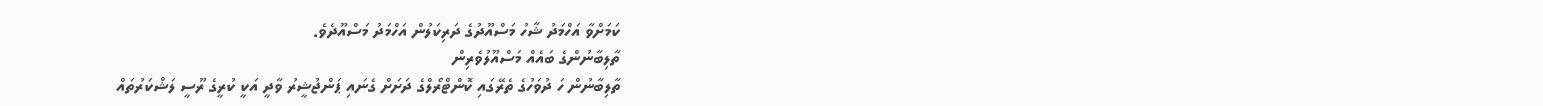ކަމަށްވާ އަހްމަދު ޝާހު މަސްއޫދުގެ ދަރިކަލުން އަހްމަދު މަސްއޫދެވެ.
ތާލިބާނުންގެ ބައެއް މަސްއޫލުވެރިން
ތާލިބާނުން ހަ ދުވަހުގެ ތެރޭގައި ކޮންޓްރޯލްގެ ދަށަށް ގެނައި ޕަންޖުޝީރު ވާދީ އަކީ ކުރީގެ ރޫސީ ލަޝްކަރުތައް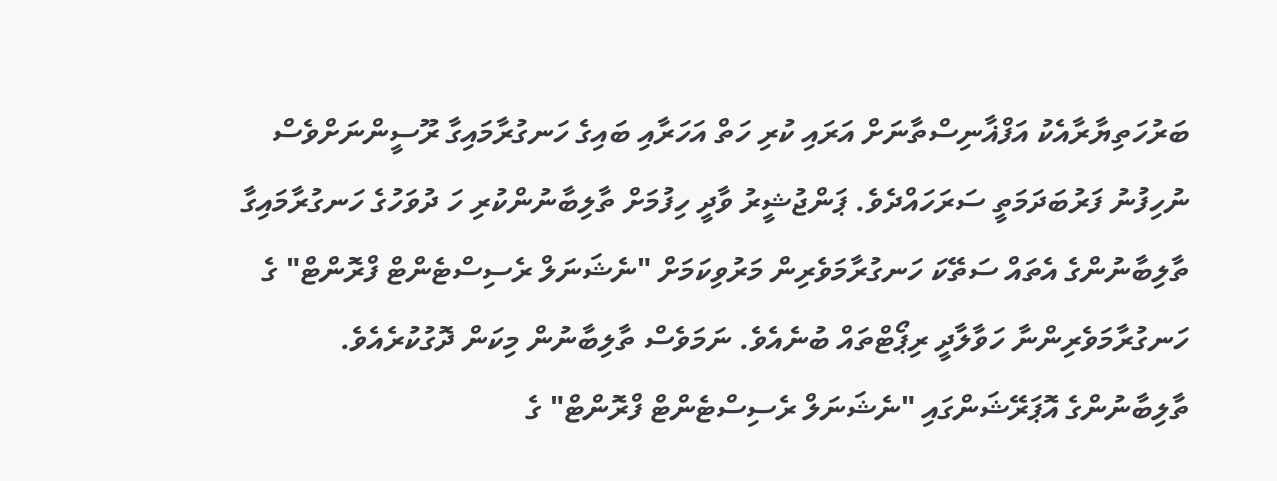ބަރުހަތިޔާރާއެކު އަފްޣާނިސްތާނަށް އަރައި ކުރި ހަތް އަހަރާއި ބައިގެ ހަނގުރާމައިގާ ރޫސީންނަށްވެސް ނުހިފުނު ފަރުބަދަމަތީ ސަރަހައްދެވެ. ޕަންޖުޝީރު ވާދީ ހިފުމަށް ތާލިބާނުންކުރި ހަ ދުވަހުގެ ހަނގުރާމައިގާ ތާލިބާނުންގެ އެތައް ސަތޭކަ ހަނގުރާމަވެރިން މަރުވިކަމަށް "ނެޝަނަލް ރެސިސްޓެންޓް ފްރޮންޓް" ގެ ހަނގުރާމަވެރިންނާ ހަވާލާދީ ރިޕޯޓްތައް ބުނެއެވެ. ނަމަވެސް ތާލިބާނުން މިކަން ދޮގުކުރެއެވެ.
ތާލިބާނުންގެ އޮޕަރޭޝަންގައި "ނެޝަނަލް ރެސިސްޓެންޓް ފްރޮންޓް" ގެ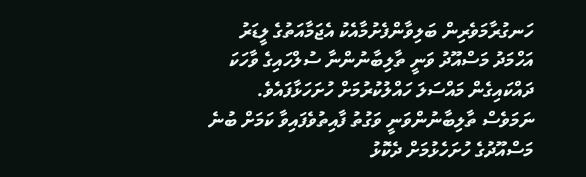ހަނގުރާމަވެރިން ބަލިވާންފެށުމާއެކު އެޖަމާއަތުގެ ލީޑަރު އަހްމަދު މަސްއޫދު ވަނީ ތާލިބާނުންނާ ސުލްހައިގެ ވާހަކަ ދައްކައިގެން މައްސަލަ ހައްލުކުރުމަށް ހުށަހަޅާފައެވެ. ނަމަވެސް ތާލިބާނުންވަނީ ވަގުތު ފާއިތުވެފައިވާ ކަމަށް ބުނެ މަސްއޫދުގެ ހުށަހެޅުމަށް ދެކޮޅު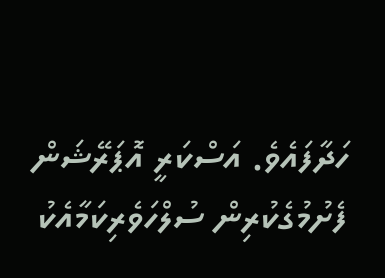ހަދާފައެވެ. އަސްކަރީ އޮޕަރޭޝަން ފެށުމުގެކުރިން ސުލްހަވެރިކަމާއެކު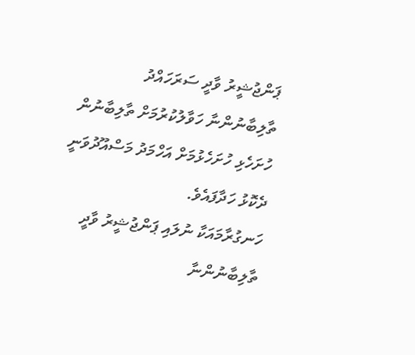ޕަންޖުޝީރު ވާދީ ސަރަހައްދު ތާލިބާނުންނާ ހަވާލުކުރުމަށް ތާލިބާނުން ހުށަހެޅި ހުށަހެޅުމަށް އަހްމަދު މަސްއޫދުވަނީ ދެކޮޅު ހަދާފައެވެ.
ހަނގުރާމައަކާ ނުލައި ޕަންޖުޝީރު ވާދީ ތާލިބާނުންނާ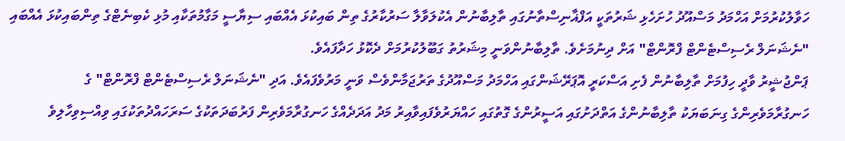ހަވާލުކުރުމަށް އަހްމަދު މަސްއޫދު ހުށަހެޅި ޝަރުތަކީ އަފްޣާނިސްތާނުގައި ތާލިބާނުން އެކުލަވާލާ ސަރުކާރުގެ ތިން ބައިކުޅަ އެއްބައި ސިޔާސީ މަގާމުތަކާއި މުޅި ކެބިނެޓްގެ ތިންބައިކުޅަ އެއްބައި "ނެޝަނަލް ރެސިސްޓެންޓް ފްރޮންޓް" އަށް ދިނުމަށެވެ. ތާލިބާނުންވަނީ މިޝަރުތު ގަބޫލުކުރުމަށް ދެކޮޅު ހަދާފައެވެ.
ޕަންޖުޝީރު ވާދީ ހިފުމަށް ތާލިބާނުން ފެށި އަސްކަރީ އޮޕަރޭޝަންގައި އަހްމަދު މަސްއޫދުގެ ތަރުޖަމާންވެސް ވަނީ މަރުވެފައެވެ. އަދި "ނެޝަނަލް ރެސިސްޓެންޓް ފްރޮންޓް" ގެ ހަނގުރާމަވެރިންގެ ގިނަބަޔަކު ތާލިބާނުންގެ އަތްދަށުގައި އަސީރުންގެ ގޮތުގައި ހައްޔަރުވެފައިވާއިރު މަދު އަދަދެއްގެ ހަނގުރާމަވެރިން ފަރުބަދަތަކުގެ ސަރަހައްދުތަކުގައި ވިއްސިވިހާލިވެ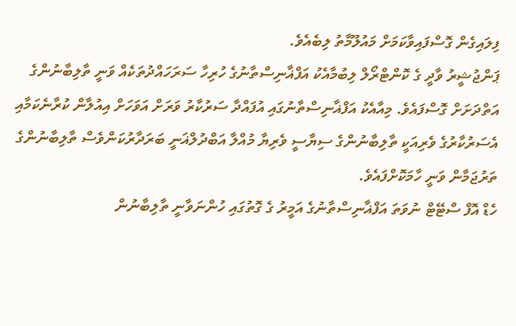ފިލައިގެން ގޮސްފައިވާކަމަށް މައުލޫމާތު ލިބެއެވެ.
ޕަންޖުޝީރު ވާދީ ގެ ކޮންޓްރޯލް ލިބުމާއެކު އަފްޣާނިސްތާނުގެ ހުރިހާ ސަރަހައްދުތަކެއް ވަނީ ތާލިބާނުންގެ އަތްދަށަށް ގޮސްފައެވެ. މިއާއެކު އަފްޣާނިސްތާނުގައި އުފައްދާ ސަރުކާރު ވަރަށް އަވަހަށް އިއުލާން ކުރާނެކަމާއި އެސަރުކާރުގެ ވެރިއަކީ ތާލިބާނުންގެ ސިޔާސީ ވެރިޔާ މުއްލާ އަބްދުލްޣަނީ ބަރަދާރުކަންވެސް ތާލިބާނުންގެ ތަރުޖަމާން ވަނީ ހާމަކޮށްފައެވެ.
ހެޑް އޮފް ސްޓޭޓް ނުވަތަ އަފްޣާނިސްތާނުގެ އަމީރު ގެ ގޮތުގައި ހުންނަވާނީ ތާލިބާނުން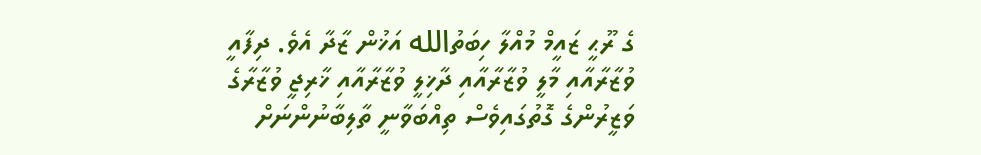ގެ ރޫޙީ ޒައީމް މުއްލާ ހިބަތުالله އަޚުން ޒާދާ އެވެ. ދިފާއީ ވުޒާރާއާއި މާލީ ވުޒާރާއާއި ދާޚިލީ ވުޒާރާއާއި ޚާރިޖީ ވުޒާރާގެ ވަޒީރުންގެ ގޮތުގައިވެސް ތިއްބަވާނީ ތާލިބާނުންނަށް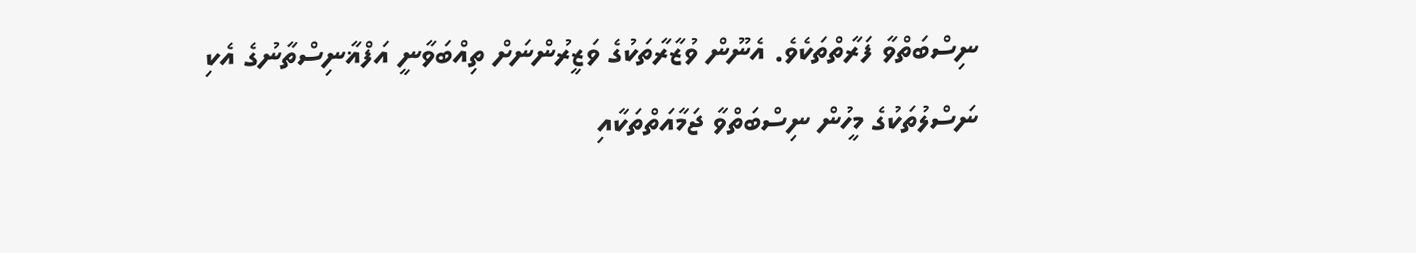ނިސްބަތްވާ ފަރާތްތަކެވެ. އެނޫން ވުޒާރާތަކުގެ ވަޒީރުންނަށް ތިއްބަވާނީ އަފްޣާނިސްތާނުގެ އެކި ނަސްލުތަކުގެ މީހުން ނިސްބަތްވާ ޖަމާއަތްތަކާއި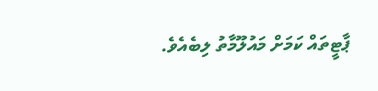ޕާޓީތައް ކަމަށް މައުލޫމާތު ލިބެއެވެ.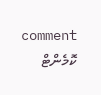comment ކޮމެންޓް